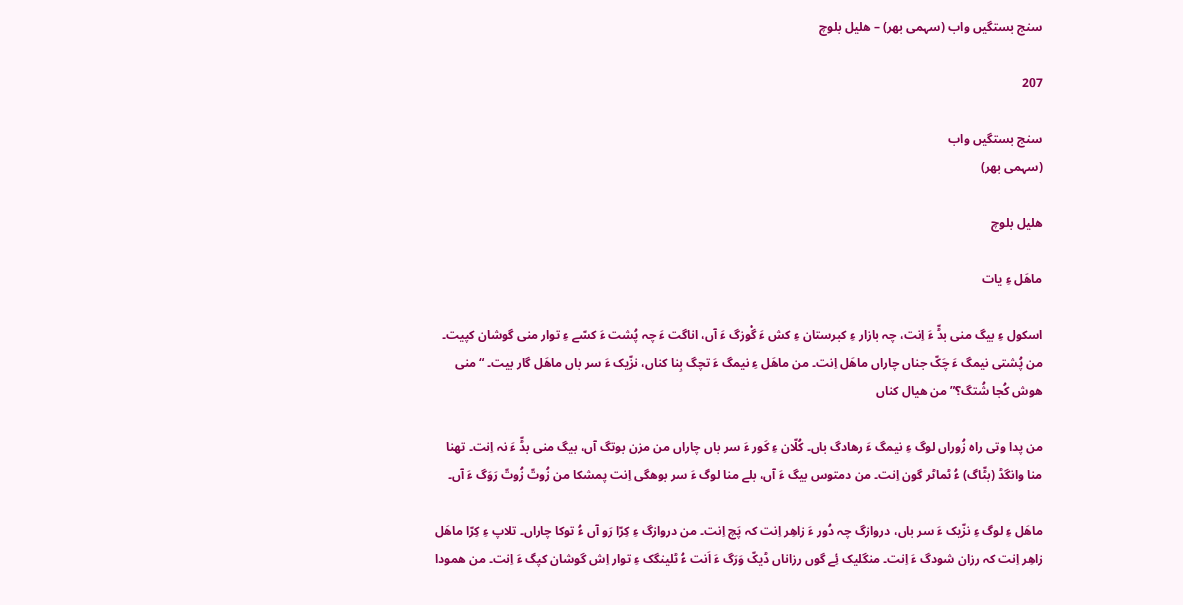سنج بستگیں واب (سہمی بھر) – ھلیل بلوچ

207

سنج بستگیں واب
(سہمی بھر)

ھلیل بلوچ

ماھَل ءِ یات

اسکول ءِ بیگ منی بڈّ ءَ اِنت، چہ بازار ءِ کبرستان ءِ کش ءَ گْوزگ ءَ آں، اناگت ءَ چہ پُشت ءَ کسّے ءِ توار منی گوشان کپیت۔ من پُشتی نیمگ ءَ چَکّ جناں چاراں ماھَل اِنت۔ من ماھَل ءِ نیمگ ءَ تچگ بِنا کناں، نزّیک ءَ سر باں ماھَل گار بیت۔ “منی ھوش کُجا شُتگ؟” من ھیال کناں

من پدا وتی راہ زُوراں لوگ ءِ نیمگ ءَ رھادگ باں۔ کُلّان ءِ کَور ءَ سر باں چاراں من مزن بوتگ آں، بیگ منی بڈّ ءَ نہ اِنت۔ تھنا منا وانگڈ (بٹّاگ) ءُ ٹماٹر گون اِنت۔ من دمتوس بیگ ءَ آں، بلے منا لوگ ءَ سر بوھگی اِنت پمشکا من زُوتّ زُوتّ رَوَگ ءَ آں۔

ماھَل ءِ لوگ ءِ نزّیک ءَ سر باں، دروازگ چہ دُور ءَ زاھِر اِنت کہ پَچ اِنت۔ من دروازگ ءِ کِرّا رَو آں ءُ توکا چاراں۔ تلاپ ءِ کِرّا ماھَل زاھِر اِنت کہ رزان شودگ ءَ اِنت۔ منگلیک ئِے گوں رزاناں ڈیکّ وَرَگ ءَ اَنت ءُ ٹلینگک ءِ توار اِش گوشان کپگ ءَ اِنت۔ من ھمودا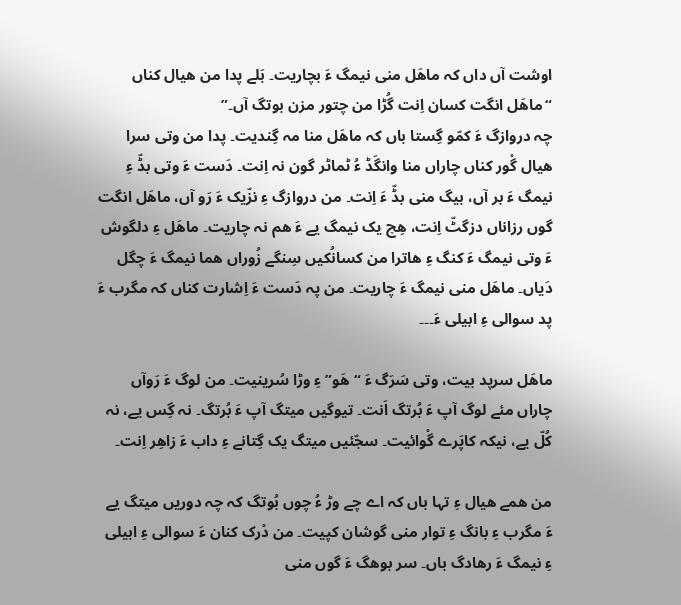اوشت آں داں کہ ماھَل منی نیمگ ءَ بچاریت۔ بَلے پدا من ھیال کناں “ماھَل انگت کسان اِنت گُڑا من چتور مزن بوتگ آں۔”
چہ دروازگ ءَ کمّو گِستا باں کہ ماھَل منا مہ گِندیت۔ پدا من وتی سرا ھیال گْور کناں چاراں منا وانگَڈ ءُ ٹماٹر گون نہ اِنت۔ دَست ءَ وتی بڈّ ءِ نیمگ ءَ بر آں، بیگ منی بڈّ ءَ اِنت۔ من دروازگ ءِ نزّیک ءَ رَو آں، ماھَل انگت گوں رزاناں دزگٹّ اِنت، ھِچ یک نیمگ یے ءَ ھم نہ چاریت۔ ماھَل ءِ دلگوش ءَ وتی نیمگ ءَ کنگ ءِ ھاترا من کسانُکیں سِنگے زُوراں ھما نیمگ ءَ چگل دَیاں۔ ماھَل منی نیمگ ءَ چاریت۔ من پہ دَست ءَ اِشارت کناں کہ مگرب ءَ پد سوالی ءِ ابیلی ءَ۔۔۔

ماھَل سرپد بیت، وتی سَرَگ ءَ “ھَو” ءِ وڑا سُرینیت۔ من لوگ ءَ رَوآں چاراں مئے لوگ آپ ءَ بُرتگ اَنت۔ تیوگیں میتگ آپ ءَ بُرتگ۔ نہ گِس یے، نہ کُلّ یے، نیکہ کاپَرے گْوائیت۔ سجّئیں میتگ یک گِتانے ءِ داب ءَ زاھِر اِنت۔

من ھمے ھیال ءِ تہا باں کہ اے چے وڑ ءُ چوں بُوتگ کہ چہ دوریں میتگ یے ءَ مگرب ءِ بانگ ءِ توار منی گوشان کپیت۔ من دْرک کنان ءَ سوالی ءِ ابیلی ءِ نیمگ ءَ رھادگ باں۔ سر بوھگ ءَ گوں منی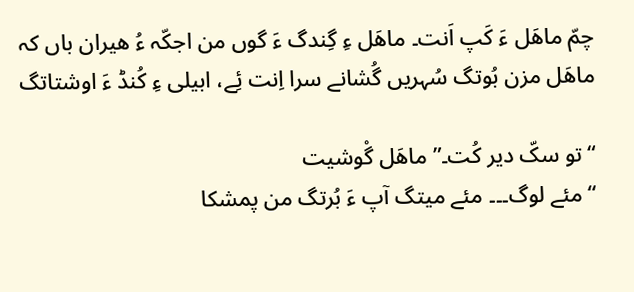چمّ ماھَل ءَ کَپ اَنت۔ ماھَل ءِ گِندگ ءَ گوں من اجکّہ ءُ ھیران باں کہ ماھَل مزن بُوتگ سُہریں گُشانے سرا اِنت ئِے، ابیلی ءِ کُنڈ ءَ اوشتاتگ

“تو سکّ دیر کُت۔” ماھَل گْوشیت
“مئے لوگ۔۔۔ مئے میتگ آپ ءَ بُرتگ من پمشکا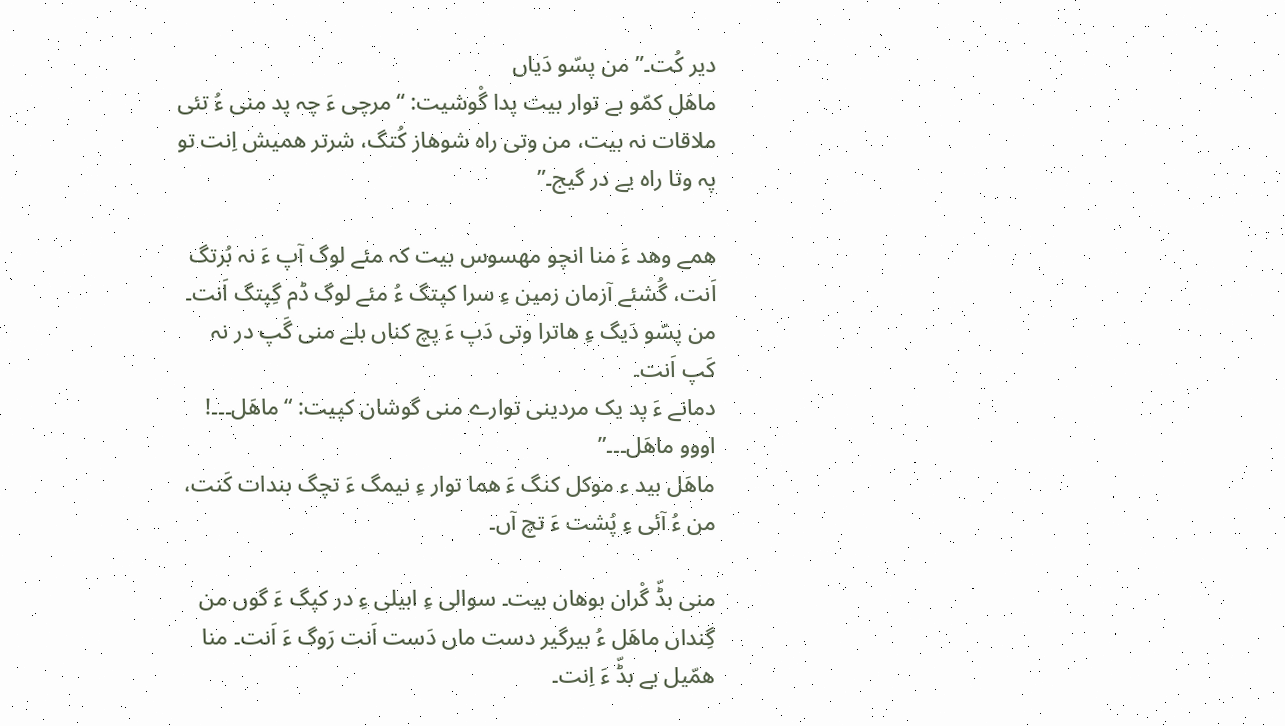دیر کُت۔” من پسّو دَیاں
ماھَل کمّو بے توار بیت پدا گْوشیت: “مرچی ءَ چہ پد منی ءُ تئی ملاقات نہ بیت، من وتی راہ شوھاز کُتگ، شرتر ھمیش اِنت تو پہ وتا راہ یے در گیج۔”

ھمے وھد ءَ منا انچو مھسوس بیت کہ مئے لوگ آپ ءَ نہ بُرتگ اَنت، گُشئے آزمان زمین ءِ سرا کپتگ ءُ مئے لوگ ڈم گِپتگ اَنت۔
من پسّو دَیگ ءِ ھاترا وتی دَپ ءَ پچ کناں بلے منی گَپ در نہ کَپ اَنت۔
دمانے ءَ پد یک مردینی توارے منی گوشان کپیت: “ماھَل۔۔۔! اووو ماھَل۔۔۔”
ماھَل بید ء موکل کنگ ءَ ھما توار ءِ نیمگ ءَ تچگ بندات کَنت، من ءُ آئی ءِ پُشت ءَ تچ آں۔

منی بڈّ گْران بوھان بیت۔ سوالی ءِ ابیلی ءِ در کپگ ءَ گوں من گِنداں ماھَل ءُ بیرگیر دست ماں دَست اَنت رَوگ ءَ اَنت۔ منا ھمّیل یے بڈّ ءَ اِنت۔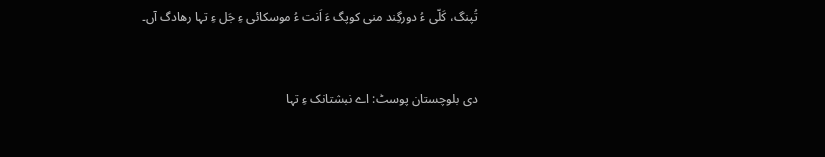تُپنگ، کَلّی ءُ دورگِند منی کوپگ ءَ اَنت ءُ موسکائی ءِ جَل ءِ تہا رھادگ آں۔


دی بلوچستان پوسٹ: اے نبشتانک ءِ تہا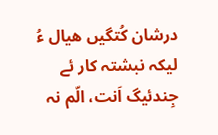درشان کُتگیں ھیال ءُ لیکہ نبشتہ کار ئے جِندئیگ اَنت، الّم نہ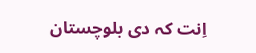اِنت کہ دی بلوچستان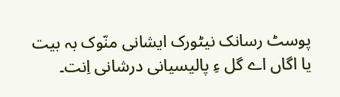پوسٹ رسانک نیٹورک ایشانی منّوک بہ بیت یا اگاں اے گل ءِ پالیسیانی درشانی اِنت۔